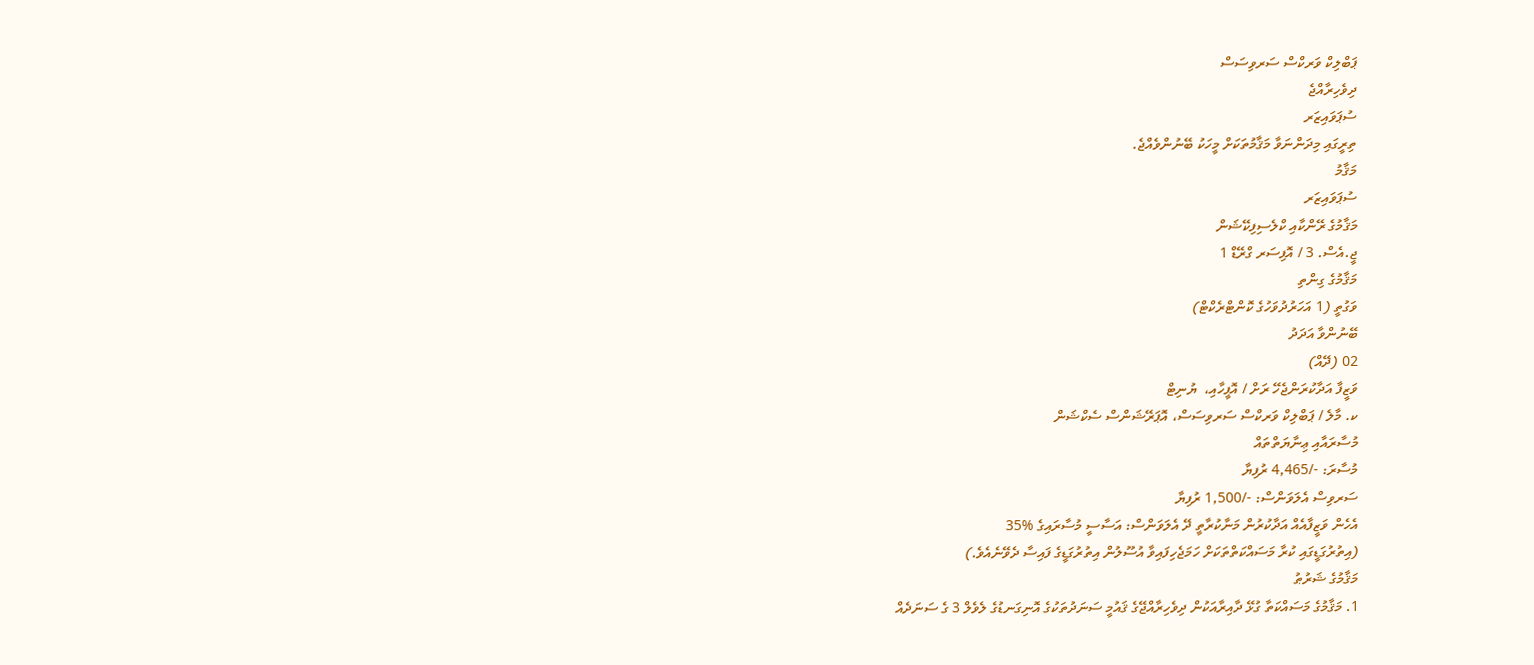ޕަބްލިކް ވަރކްސް ސަރވިސަސް
ދިވެހިރާއްޖެ
ސުޕަވައިޒަރ
ތިރީގައި މިދަންނަވާ މަޤާމުތަކަށް މީހަކު ބޭނުންވެއްޖެ.
މަޤާމު
ސުޕަވައިޒަރ
މަޤާމުގެ ރޭންކާއި ކްލެސިފިކޭޝަން
ޖީ.އެސް. 3 / އޮފިސަރ ގްރޭޑް 1
މަޤާމުގެ ގިންތި
ވަގުތީ (1 އަހަރުދުވަހުގެ ކޮންޓްރެކްޓް)
ބޭނުންވާ އަދަދު
02 (ދޭއް)
ވަޒީފާ އަދާކުރަންޖެހޭ ރަށް / އޮފީހާއި،  ޔުނިޓް
ކ. މާލެ / ޕަބްލިކް ވަރކްސް ސަރވިސަސް، އޮޕަރޭޝަންސް ސެކްޝަން
މުސާރައާއި ޢިނާޔަތްތައް
މުސާރަ: -/4,465 ރުފިޔާ
ސަރވިސް އެލަވަންސް: -/1,500 ރުފިޔާ
އެހެން ވަޒީފާއެއް އަދާކުރުން މަނާކުރާތީ ދޭ އެލަވަންސް: އަސާސީ މުސާރައިގެ %35
(އިތުރުގަޑީގައި ކުރާ މަސައްކަތްތަކަށް ހަމަޖެހިފައިވާ އުސޫލުން އިތުރުގަޑީގެ ފައިސާ ދެވޭނެއެވެ.)
މަޤާމުގެ ޝަރުޠު
1. މަޤާމުގެ މަސައްކަތާ ގުޅޭ ދާއިރާއަކުން ދިވެހިރާއްޖޭގެ ޤައުމީ ސަނަދުތަކުގެ އޮނިގަނޑުގެ ލެވެލް 3 ގެ ސަނަދެއް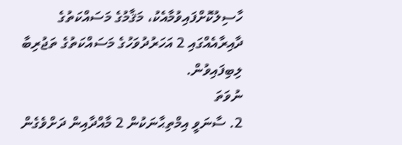ހާސިލުކޮށްފައިވުމާއެކު، މަޤާމުގެ މަސައްކަތުގެ ދާއިރާއެއްގައި 2 އަހަރުދުވަހުގެ މަސައްކަތުގެ ތަޖުރިބާ ލިބިފައިވުން.
ނުވަތަ
2. ސާނަވީ އިމްތިޙާނަކުން 2 މާއްދާއިން ދަށްވެގެން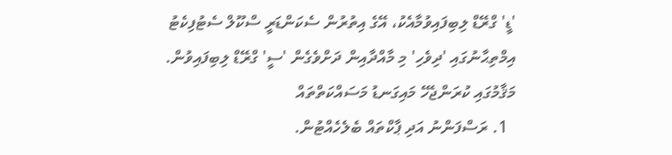'ޑީ' ގްރޭޑް ލިބިފައިވުމާއެކު، އޭގެ އިތުރުން ސެކަންޑަރީ ސްކޫލް ސެޓުފިކެޓު އިމްތިޙާނުގައި 'ދިވެހި' މި މާއްދާއިން ދަށްވެގެން 'ސީ' ގްރޭޑް ލިބިފައިވުން.
މަޤާމުގައި ކުރަންޖެހޭ މައިގަނޑު މަސައްކަތްތައް
  1. ރަސްފަންނު އަދި ޕާކްތައް ބެލެހެއްޓުން.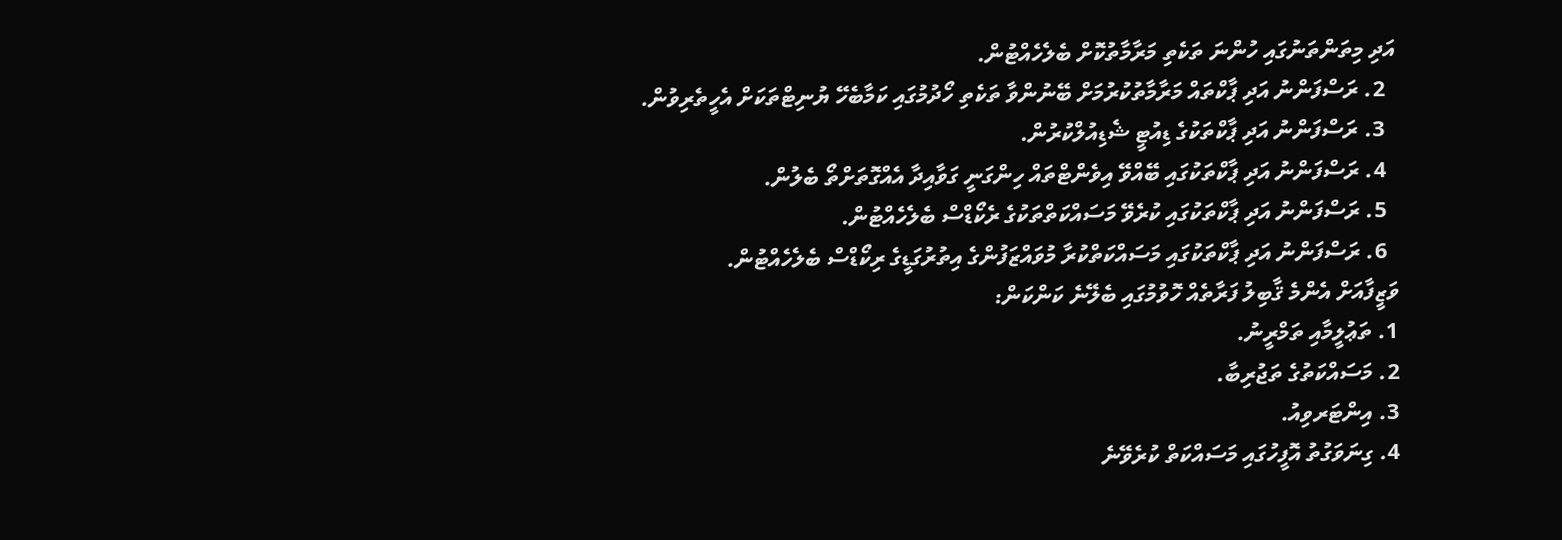އަދި މިތަންތަނުގައި ހުންނަ ތަކެތި މަރާމާތުކޮށް ބެލެހެއްޓުން.
  2. ރަސްފަންނު އަދި ޕާކްތައް މަރާމާތުކުރުމަށް ބޭނުންވާ ތަކެތި ހޯދުމުގައި ކަމާބެހޭ ޔުނިޓްތަކަށް އެހީތެރިވުން.
  3. ރަސްފަންނު އަދި ޕާކްތަކުގެ ޑިއުޓީ ޝެޑިއުލްކުރުން.
  4. ރަސްފަންނު އަދި ޕާކްތަކުގައި ބޭއްވޭ އިވެންޓްތައް ހިންގަނީ ގަވާއިދާ އެއްގޮތަށްތޯ ބެލުން.
  5. ރަސްފަންނު އަދި ޕާކްތަކުގައި ކުރެވޭ މަސައްކަތްތަކުގެ ރެކޯޑްސް ބެލެހެއްޓުން.
  6. ރަސްފަންނު އަދި ޕާކްތަކުގައި މަސައްކަތްކުރާ މުވައްޒަފުންގެ އިތުރުގަޑީގެ ރިކޯޑްސް ބެލެހެއްޓުން.
ވަޒީފާއަށް އެންމެ ޤާބިލު ފަރާތެއް ހޮވުމުގައި ބެލޭނެ ކަންކަން:
1. ތަޢުލީމާއި ތަމްރީނު.
2. މަސައްކަތުގެ ތަޖުރިބާ.
3. އިންޓަރވިއު.
4. ގިނަވަގުތު އޮފީހުގައި މަސައްކަތް ކުރެވޭނެ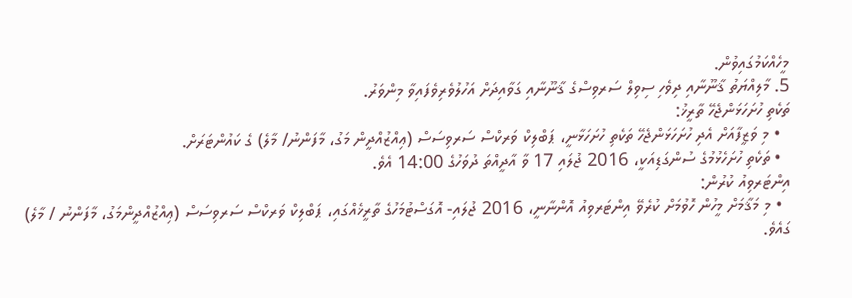މީހެއްކަމުގައިވުން.
5. މާލިއްޔަތު ޤާނޫނާއި ދިވެހި ސިވިލް ސަރވިސްގެ ޤާނޫނާއި ގަވާއިދަށް އަހުލުވެރިވެފައިވާ މިންވަރު.
ތަކެތި ހުށަހަޅަންޖެހޭ ތާރީޚު:
  • މި ވަޒީފާއަށް އެދި ހުށަހަޅަންޖެހޭ ތަކެތި ހުށަހަޅާނީ، ޕަބްލިކް ވަރކްސް ސަރވިސަސް (ޢިއްޒުއްދީން މަގު، މާފަންނު/ މާލެ) ގެ ކައުންޓަރަށް.
  • ތަކެތި ހުށަހެޅުމުގެ ސުންގަޑިއަކީ، 2016 ޖުލައި 17 ވާ އާދީއްތަ ދުވަހުގެ 14:00 އެވެ.
އިންޓަރވިއު ކުރުން:
  • މި މަޤާމަށް މީހުން ހޮވުމަށް ކުރެވޭ އިންޓަރވިއު އޮންނާނީ، 2016 ޖުލައި- އޮގަސްޓުމަހުގެ ތާރީޚެއްގައި، ޕަބްލިކް ވަރކްސް ސަރވިސަސް (ޢިއްޒުއްދީންމަގު، މާފަންނު / މާލެ) ގައެވެ.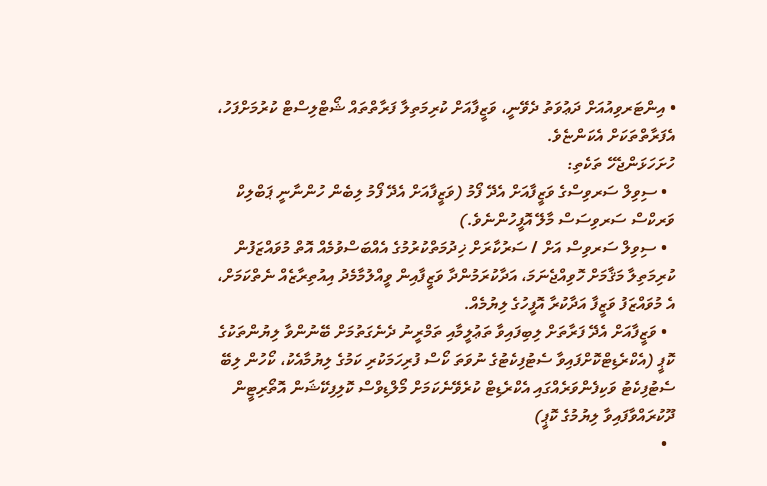• އިންޓަރވިއުއަށް ދަޢުވަތު ދެވޭނީ، ވަޒީފާއަށް ކުރިމަތިލާ ފަރާތްތައް ޝޯޓްލިސްޓް ކުރުމަށްފަހު، އެފަރާތްތަކަށް އެކަންޏެވެ.
ހުށަހަޅަންޖެހޭ ތަކެތި:
  • ސިވިލް ސަރވިސްގެ ވަޒީފާއަށް އެދޭ ފޯމު (ވަޒީފާއަށް އެދޭ ފޯމު ލިބެން ހުންނާނީ ޕަބްލިކް ވަރކްސް ސަރވިސަސް މާލޭ އޮފީހުންނެވެ.)
  • ސިވިލް ސަރވިސް އަށް / ސަރުކާރަށް ޚިދުމަތްކުރުމުގެ އެއްބަސްވުމެއް އޮތް މުވައްޒަފުން ކުރިމަތިލާ މަޤާމަށް ހޮވިއްޖެނަމަ، އަދާކުރަމުންދާ ވަޒީފާއިން ވީއްލުމާމެދު އިއުތިރާޒެއް ނެތްކަމަށް، އެ މުވައްޒަފު ވަޒީފާ އަދާކުރާ އޮފީހުގެ ލިޔުމެއް.
  • ވަޒީފާއަށް އެދޭ ފަރާތަށް ލިބިފައިވާ ތަޢުލީމާއި ތަމްރީނު ދެނެގަތުމަށް ބޭނުންވާ ލިޔުންތަކުގެ ކޮޕީ (އެކްރެޑިޓްކޮށްފައިވާ ސެޓުފިކެޓުގެ ނުވަތަ ކޯސް ފުރިހަމަކުރި ކަމުގެ ލިޔުމާއެކު، ކޯހުން ލިބޭ ސެޓުފިކެޓު ވަކިފެންވަރެއްގައި އެކްރެޑިޓް ކުރެވޭނެކަމަށް މޯލްޑިވްސް ކޮލިފިކޭޝަން އޮތޯރިޓީން ދޫކުރައްވާފައިވާ ލިޔުމުގެ ކޮޕީ)
  •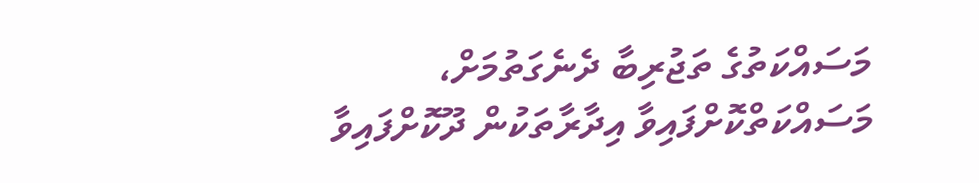މަސައްކަތުގެ ތަޖުރިބާ ދެނެގަތުމަށް، މަސައްކަތްކޮށްފައިވާ އިދާރާތަކުން ދޫކޮށްފައިވާ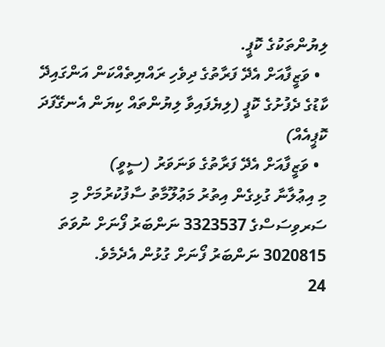ލިޔުންތަކުގެ ކޮޕީ.
  • ވަޒީފާއަށް އެދޭ ފަރާތުގެ ދިވެހި ރައްޔިތެއްކަން އަންގައިދޭ ކާޑުގެ ދެފުށުގެ ކޮޕީ (ލިޔެފައިވާ ލިޔުންތައް ކިޔަން އެނގޭފަދަ ކޮޕީއެއް)
  • ވަޒީފާއަށް އެދޭ ފަރާތުގެ ވަނަވަރު (ސީވީ)
މި އިޢުލާނާ ގުޅިގެން އިތުރު މަޢުލޫމާތު ސާފުކުރުމަށް މި ސަރވިސަސްގެ 3323537 ނަންބަރު ފޯނަށް ނުވަތަ 3020815 ނަންބަރު ފޯނަށް ގުޅުން އެދެމެވެ.
24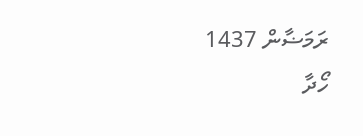ރަމަޟާން 1437
ހޯދާ